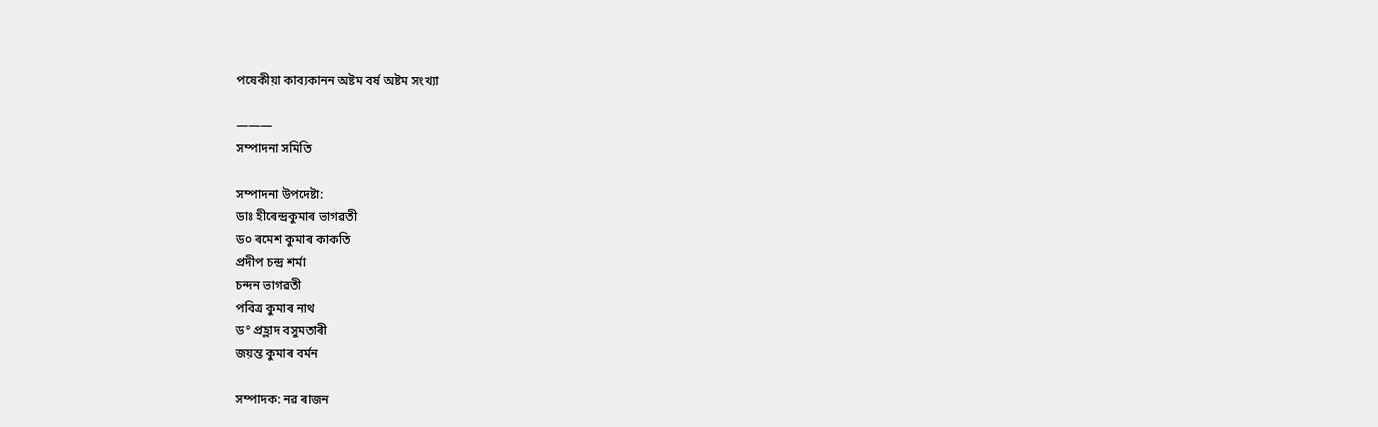পষেকীয়া কাব্যকানন অষ্টম বৰ্ষ অষ্টম সংখ্যা

———
সম্পাদনা সমিতি

সম্পাদনা উপদেষ্টা:
ডাঃ হীৰেন্দ্ৰকুমাৰ ভাগৱতী
ড০ ৰমেশ কুমাৰ কাকতি
প্ৰদীপ চন্দ্ৰ শৰ্মা
চন্দন ভাগৱতী
পবিত্ৰ কুমাৰ নাথ
ড° প্ৰহ্লাদ বসুমতাৰী
জয়ন্ত কুমাৰ বৰ্মন

সম্পাদক: নৱ ৰাজন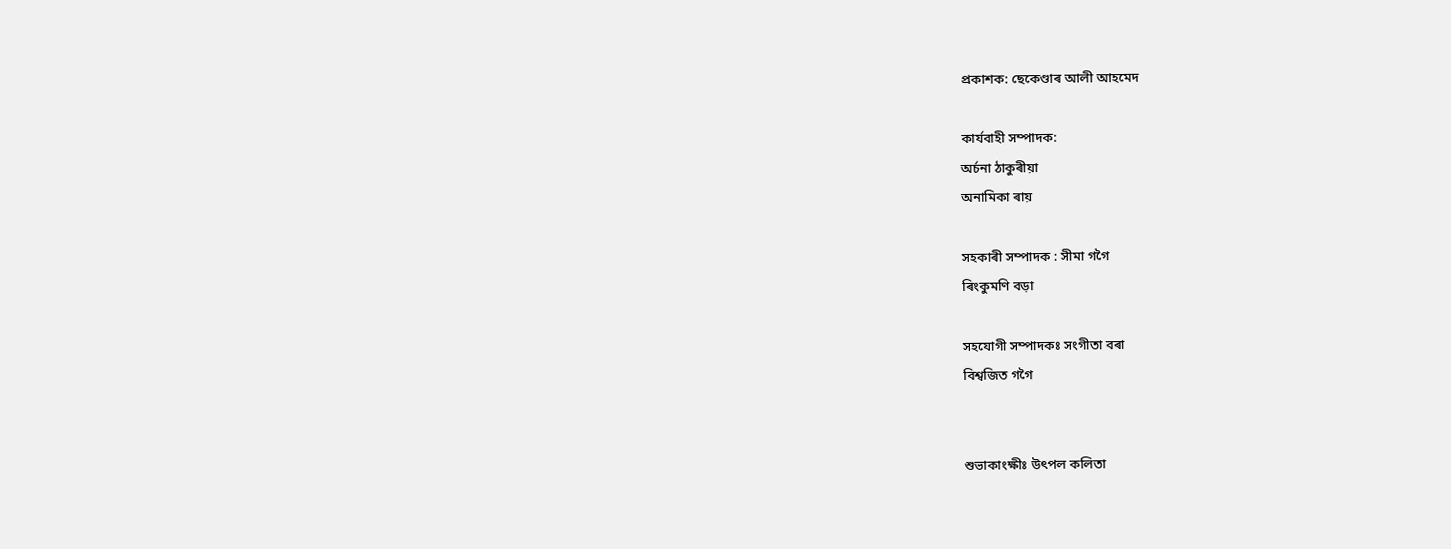প্ৰকাশক: ছেকেণ্ডাৰ আলী আহমেদ

কাৰ্যবাহী সম্পাদক:
অৰ্চনা ঠাকুৰীয়া
অনামিকা ৰায়

সহকাৰী সম্পাদক : সীমা গগৈ
ৰিংকুমণি বড়া

সহযোগী সম্পাদকঃ সংগীতা বৰা
বিশ্বজিত গগৈ


শুভাকাংক্ষীঃ উৎপল কলিতা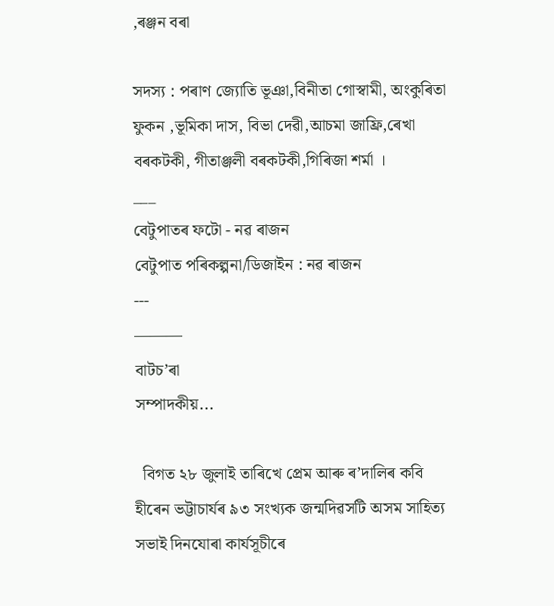,ৰঞ্জন বৰা

সদস্য : পৰাণ জ্যোতি ভূঞা,বিনীতা গোস্বামী, অংকুৰিতা ফুকন ,ভূমিকা দাস, বিভা দেৱী,আচমা জাফ্ৰি,ৰেখা বৰকটকী, গীতাঞ্জলী বৰকটকী,গিৰিজা শৰ্মা ।
___
বেটুপাতৰ ফটো - নৱ ৰাজন
বেটুপাত পৰিকল্পনা/ডিজাইন : নৱ ৰাজন
---
———
বাটচ’ৰা
সম্পাদকীয়...

  বিগত ২৮ জুলাই তাৰিখে প্ৰেম আৰু ৰ’দালিৰ কবি হীৰেন ভট্টাচাৰ্যৰ ৯৩ সংখ্যক জন্মদিৱসটি অসম সাহিত্য সভাই দিনযোৰা কাৰ্যসূচীৰে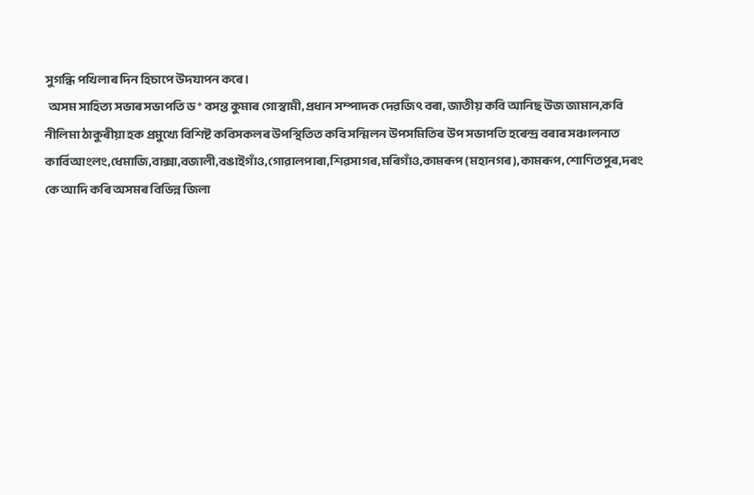সুগন্ধি পখিলাৰ দিন হিচাপে উদযাপন কৰে।
  অসম সাহিত্য সভাৰ সভাপতি ড° বসন্ত কুমাৰ গোস্বামী,প্ৰধান সম্পাদক দেৱজিৎ বৰা, জাতীয় কবি আনিছ উজ জামান,কবি নীলিমা ঠাকুৰীয়া হক প্ৰমুখ্যে বিশিষ্ট কবিসকলৰ উপস্থিতিত কবি সন্মিলন উপসমিতিৰ উপ সভাপতি হৰেন্দ্ৰ বৰাৰ সঞ্চালনাত  কাৰ্বিআংলং,ধেমাজি,বাক্সা,বজালী,বঙাইগাঁও,গোৱালপাৰা,শিৱসাগৰ,মৰিগাঁও,কামৰূপ(মহানগৰ),কামৰূপ,শোণিতপুৰ,দৰং কে আদি কৰি অসমৰ বিভিন্ন জিলা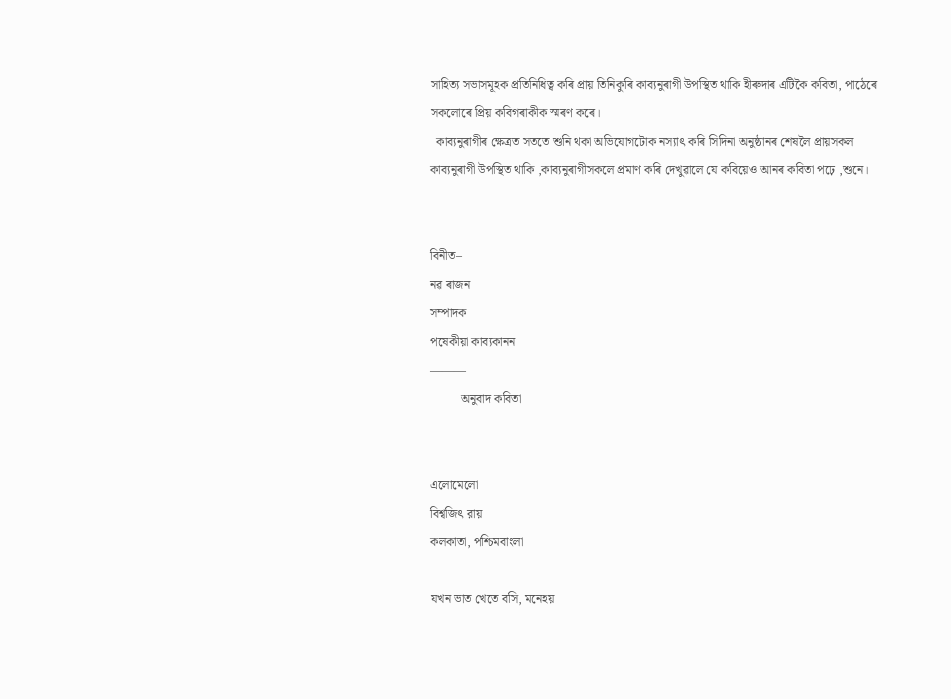সাহিত্য সভাসমূহক প্ৰতিনিধিত্ব কৰি প্ৰায় তিনিকুৰি কাব্যনুৰাগী উপস্থিত থাকি হীৰুদাৰ এটিকৈ কবিতা, পাঠেৰে সকলোৰে প্ৰিয় কবিগৰাকীক স্মৰণ কৰে।
  কাব্যনুৰাগীৰ ক্ষেত্ৰত সততে শুনি থকা অভিযোগটোক নস্যাৎ কৰি সিদিনা অনুষ্ঠানৰ শেষলৈ প্ৰায়সকল কাব্যনুৰাগী উপস্থিত থাকি ,কাব্যনুৰাগীসকলে প্ৰমাণ কৰি দেখুৱালে যে কবিয়েও আনৰ কবিতা পঢ়ে ,শুনে।


বিনীত–
নৱ ৰাজন
সম্পাদক
পষেকীয়া কাব্যকানন
———
          অনুবাদ কবিতা


এলোমেলো
বিশ্বজিৎ রায়
কলকাতা, পশ্চিমবাংলা

যখন ভাত খেতে বসি, মনেহয়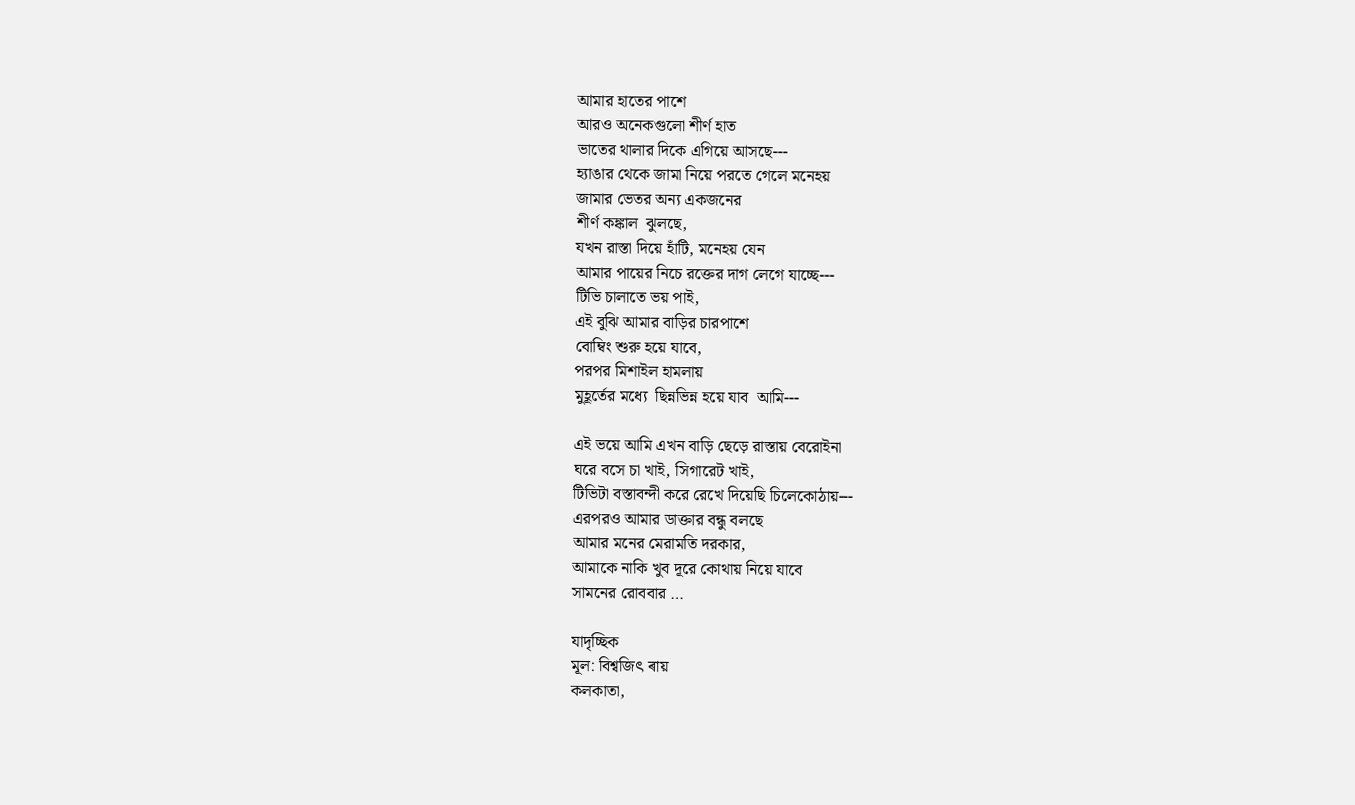আমার হাতের পাশে
আরও অনেকগুলো শীর্ণ হাত
ভাতের থালার দিকে এগিয়ে আসছে---
হ্যাঙার থেকে জামা নিয়ে পরতে গেলে মনেহয়
জামার ভেতর অন্য একজনের
শীর্ণ কঙ্কাল  ঝুলছে,
যখন রাস্তা দিয়ে হাঁটি, মনেহয় যেন
আমার পায়ের নিচে রক্তের দাগ লেগে যাচ্ছে---
টিভি চালাতে ভয় পাই,
এই বুঝি আমার বাড়ির চারপাশে
বোম্বিং শুরু হয়ে যাবে,
পরপর মিশাইল হামলায়
মুহূর্তের মধ্যে  ছিন্নভিন্ন হয়ে যাব  আমি---

এই ভয়ে আমি এখন বাড়ি ছেড়ে রাস্তায় বেরোইনা
ঘরে বসে চা খাই, সিগারেট খাই,
টিভিটা বস্তাবন্দী করে রেখে দিয়েছি চিলেকোঠায়---
এরপরও আমার ডাক্তার বন্ধু বলছে
আমার মনের মেরামতি দরকার,
আমাকে নাকি খুব দূরে কোথায় নিয়ে যাবে
সামনের রোববার …

যাদৃচ্ছিক
মূল: বিশ্বজিৎ ৰায়
কলকাতা,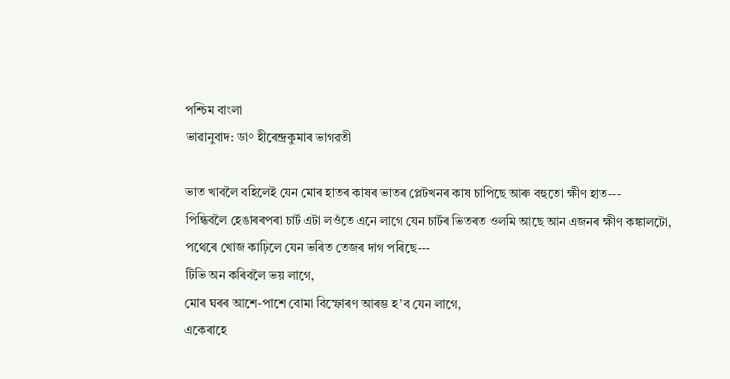পশ্চিম বাংলা
ভাৱানুবাদ: ডা° হীৰেন্দ্ৰকুমাৰ ভাগৱতী

ভাত খাবলৈ বহিলেই যেন মোৰ হাতৰ কাষৰ ভাতৰ প্লেটখনৰ কাষ চাপিছে আৰু বহুতো ক্ষীণ হাত---
পিন্ধিবলৈ হেঙাৰৰপৰা চাৰ্ট এটা লওঁতে এনে লাগে যেন চাৰ্টৰ ভিতৰত ওলমি আছে আন এজনৰ ক্ষীণ কঙ্কালটো,
পথেৰে খোজ কাঢ়িলে যেন ভৰিত তেজৰ দাগ পৰিছে---
টিভি অন কৰিবলৈ ভয় লাগে,
মোৰ ঘৰৰ আশে-পাশে বোমা বিস্ফোৰণ আৰম্ভ হ’ব যেন লাগে,
একেৰাহে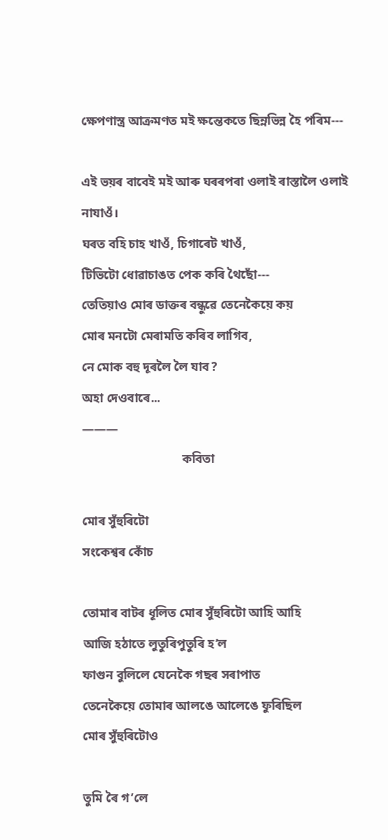ক্ষেপণাস্ত্ৰ আক্ৰমণত মই ক্ষন্তেকতে ছিন্নভিন্ন হৈ পৰিম---

এই ভয়ৰ বাবেই মই আৰু ঘৰৰপৰা ওলাই ৰাস্তালৈ ওলাই নাযাওঁ।
ঘৰত বহি চাহ খাওঁ, চিগাৰেট খাওঁ,
টিভিটো ধোৱাচাঙত পেক কৰি থৈছোঁ---
তেতিয়াও মোৰ ডাক্তৰ বন্ধুৱে তেনেকৈয়ে কয়
মোৰ মনটো মেৰামতি কৰিব লাগিব,
নে মোক বহু দূৰলৈ লৈ যাব?
অহা দেওবাৰে...
———
                                কবিতা

মোৰ সুঁহুৰিটো
সংকেশ্বৰ কোঁচ

তোমাৰ বাটৰ ধূলিত মোৰ সুঁহুৰিটো আহি আহি
আজি হঠাতে লুতুৰিপুতুৰি হ’ল
ফাগুন বুলিলে যেনেকৈ গছৰ সৰাপাত
তেনেকৈয়ে তোমাৰ আলঙে আলেঙে ফুৰিছিল
মোৰ সুঁহুৰিটোও

তুমি ৰৈ গ’লে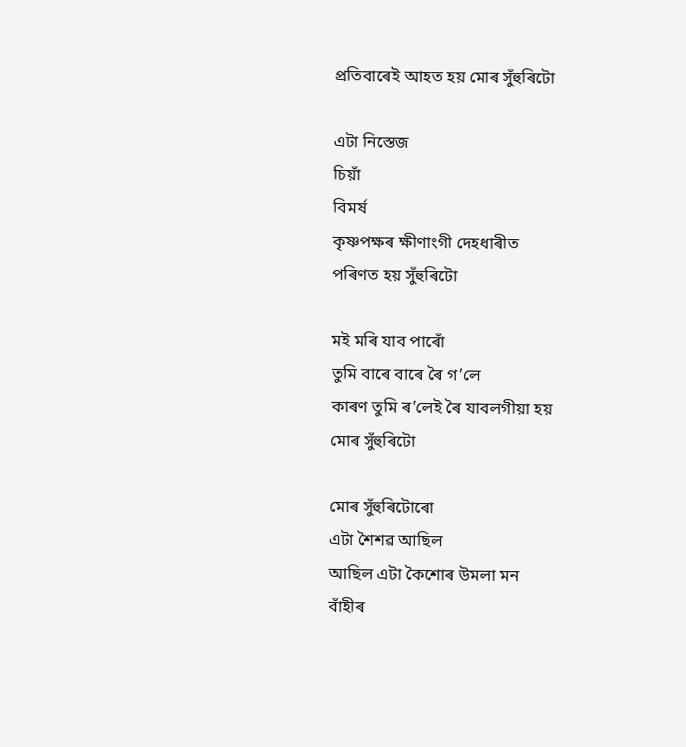প্ৰতিবাৰেই আহত হয় মোৰ সুঁহুৰিটো

এটা নিস্তেজ
চিয়াঁ
বিমৰ্ষ
কৃষ্ণপক্ষৰ ক্ষীণাংগী দেহধাৰীত
পৰিণত হয় সুঁহুৰিটো

মই মৰি যাব পাৰোঁ
তুমি বাৰে বাৰে ৰৈ গ’লে
কাৰণ তুমি ৰ’লেই ৰৈ যাবলগীয়া হয়
মোৰ সুঁহুৰিটো

মোৰ সুঁহুৰিটোৰো
এটা শৈশৱ আছিল
আছিল এটা কৈশোৰ উমলা মন
বাঁহীৰ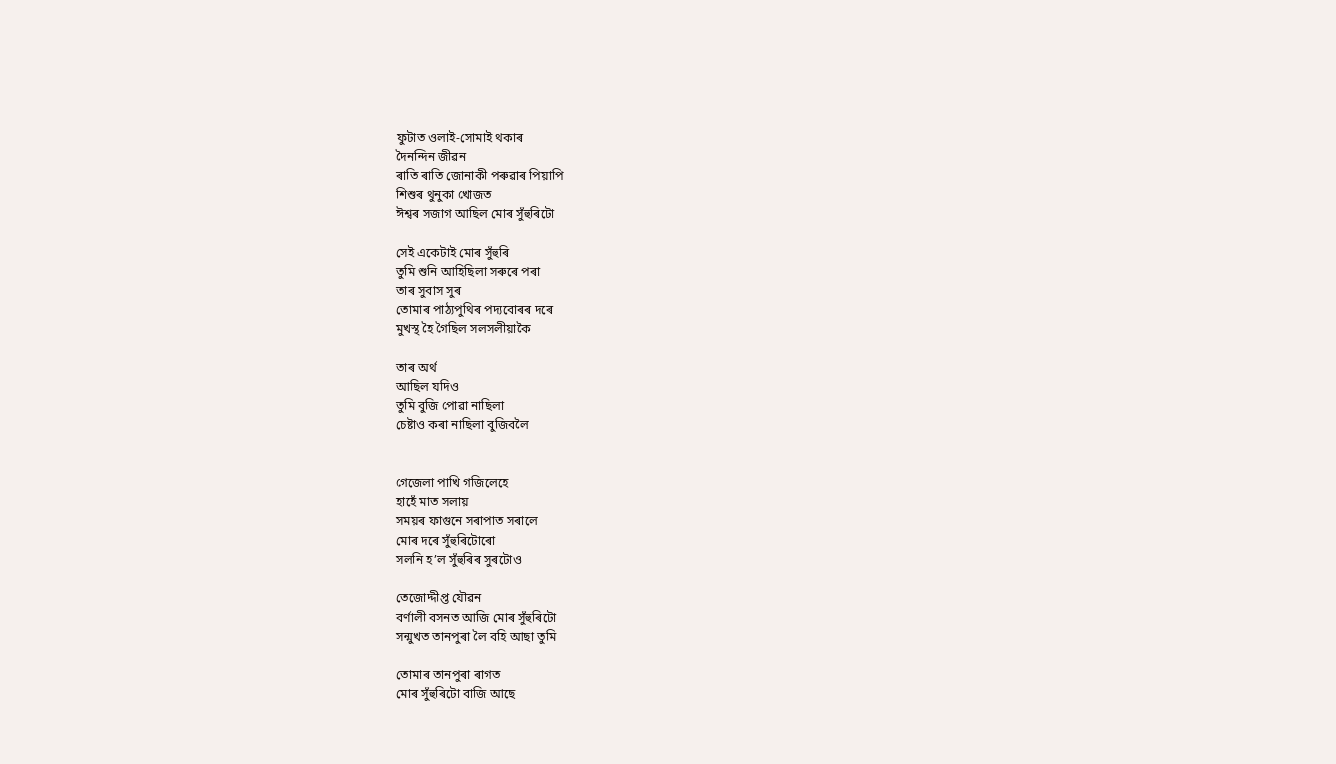ফুটাত ওলাই-সোমাই থকাৰ
দৈনন্দিন জীৱন
ৰাতি ৰাতি জোনাকী পৰুৱাৰ পিয়াপি
শিশুৰ থুনুকা খোজত
ঈশ্বৰ সজাগ আছিল মোৰ সুঁহুৰিটো

সেই একেটাই মোৰ সুঁহুৰি
তুমি শুনি আহিছিলা সৰুৰে পৰা
তাৰ সুবাস সুৰ
তোমাৰ পাঠ্যপুথিৰ পদ্যবোৰৰ দৰে
মুখস্থ হৈ গৈছিল সলসলীয়াকৈ

তাৰ অৰ্থ
আছিল যদিও
তুমি বুজি পোৱা নাছিলা
চেষ্টাও কৰা নাছিলা বুজিবলৈ


গেজেলা পাখি গজিলেহে
হাহেঁ মাত সলায়
সময়ৰ ফাগুনে সৰাপাত সৰালে
মোৰ দৰে সুঁহুৰিটোৰো
সলনি হ’ল সুঁহুৰিৰ সুৰটোও

তেজোদ্দীপ্ত যৌৱন
বৰ্ণালী বসনত আজি মোৰ সুঁহুৰিটো
সন্মুখত তানপুৰা লৈ বহি আছা তুমি

তোমাৰ তানপুৰা ৰাগত
মোৰ সুঁহুৰিটো বাজি আছে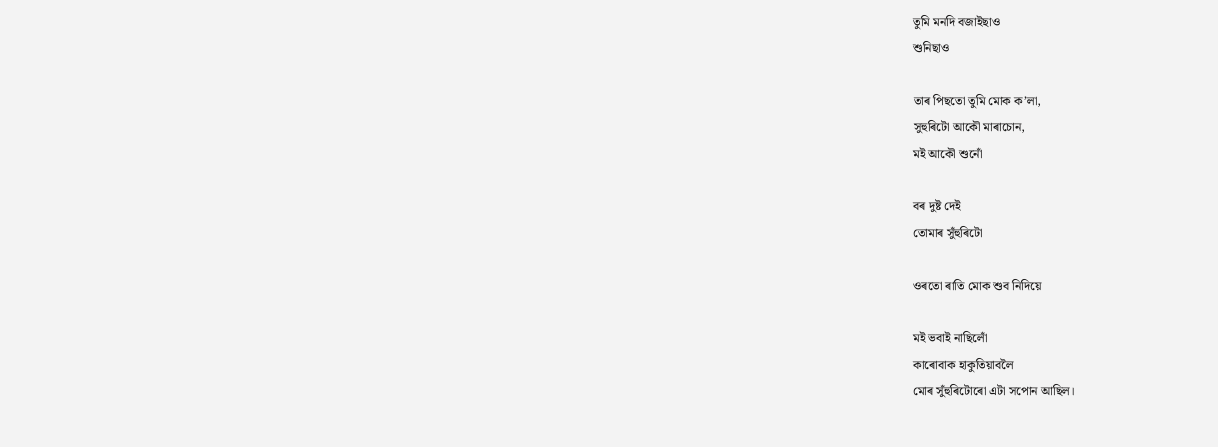তুমি মনদি বজাইছাও
শুনিছাও

তাৰ পিছতো তুমি মোক ক’লা,
সুহুৰিটো আকৌ মাৰাচোন,
মই আকৌ শুনোঁ

বৰ দুষ্ট দেই
তোমাৰ সুঁহুৰিটো

ওৰতো ৰাতি মোক শুব নিদিয়ে

মই ভবাই নাছিলোঁ
কাৰোবাক হাকুতিয়াবলৈ
মোৰ সুঁহুৰিটোৰো এটা সপোন আছিল।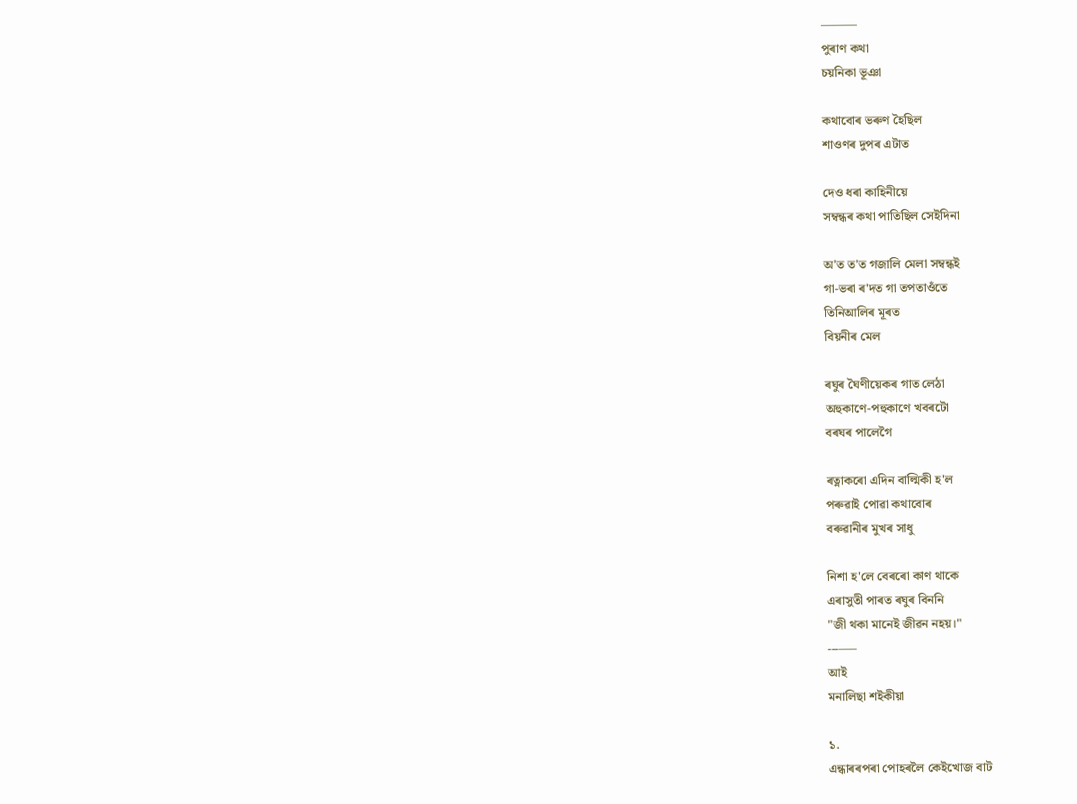———
পুৰাণ কথা
চয়নিকা ভূঞা

কথাবোৰ ভৰুণ হৈছিল
শাওণৰ দুপৰ এটাত

দেও ধৰা কাহিনীয়ে
সম্বন্ধৰ কথা পাতিছিল সেইদিনা

অ'ত ত'ত গজালি মেলা সম্বন্ধই
গা-ভৰা ৰ'দত গা তপতাওঁতে
তিনিআলিৰ মূৰত
বিয়নীৰ মেল

ৰঘুৰ ঘৈণীয়েকৰ গাত লেঠা
অহুকাণে-পহুকাণে খবৰটো
বৰঘৰ পালেগৈ

ৰত্নাকৰো এদিন বাল্মিকী হ'ল
পৰুৱাই পোৱা কথাবোৰ
বৰুৱানীৰ মুখৰ সাধু

নিশা হ'লে বেৰৰো কাণ থাকে
এৰাসুতী পাৰত ৰঘুৰ বিননি
"জী থকা মানেই জীৱন নহয়।"
---–––
আই
মনালিছা শইকীয়া

১.
এন্ধাৰৰপৰা পোহৰলৈ কেইখোজ বাট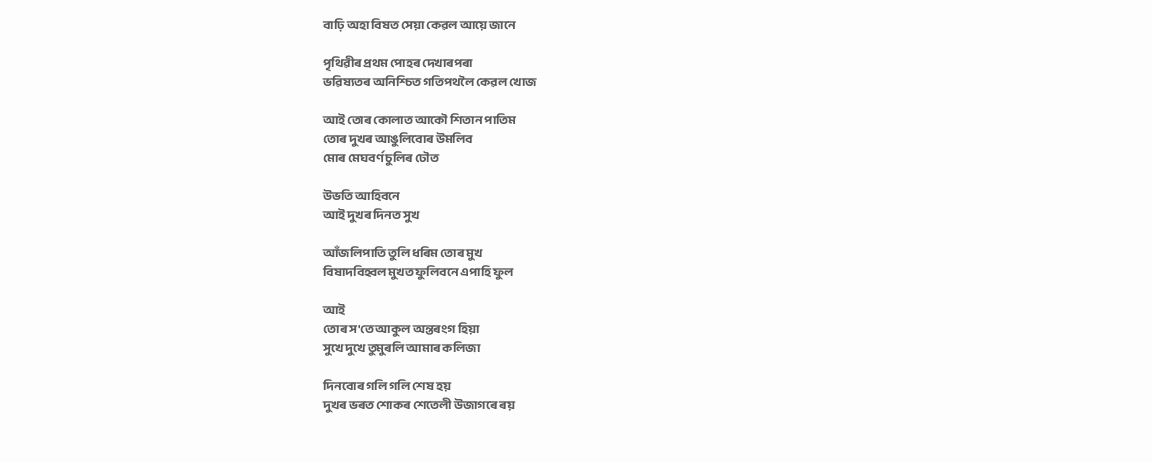বাঢ়ি অহা বিষত সেয়া কেৱল আয়ে জানে

পৃথিৱীৰ প্ৰথম পোহৰ দেখাৰপৰা
ভৱিষ্যতৰ অনিশ্চিত গতিপথলৈ কেৱল খোজ

আই তোৰ কোলাত আকৌ শিতান পাতিম
তোৰ দুখৰ আঙুলিবোৰ উমলিব
মোৰ মেঘবৰ্ণ চুলিৰ ঢৌত

উভতি আহিবনে
আই দুখৰ দিনত সুখ

আঁজলিপাতি তুলি ধৰিম তোৰ মুখ
বিষাদবিহ্বল মুখত ফুলিবনে এপাহি ফুল

আই
তোৰ স'তে আকুল অন্তৰংগ হিয়া
সুখে দুখে তুমুৰলি আমাৰ কলিজা

দিনবোৰ গলি গলি শেষ হয়
দুখৰ ভৰত শোকৰ শেতেলী উজাগৰে ৰয়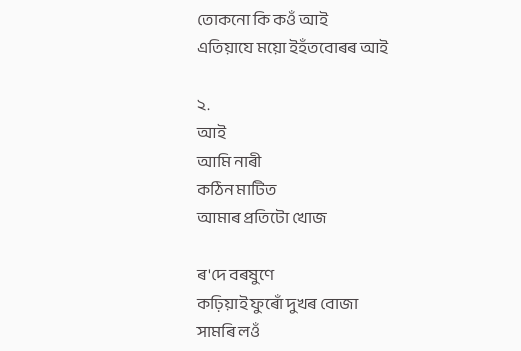তোকনো কি কওঁ আই
এতিয়াযে ময়ো ইহঁতবোৰৰ আই

২.
আই
আমি নাৰী
কঠিন মাটিত
আমাৰ প্ৰতিটো খোজ

ৰ'দে বৰষুণে
কঢ়িয়াই ফুৰোঁ দুখৰ বোজা
সামৰি লওঁ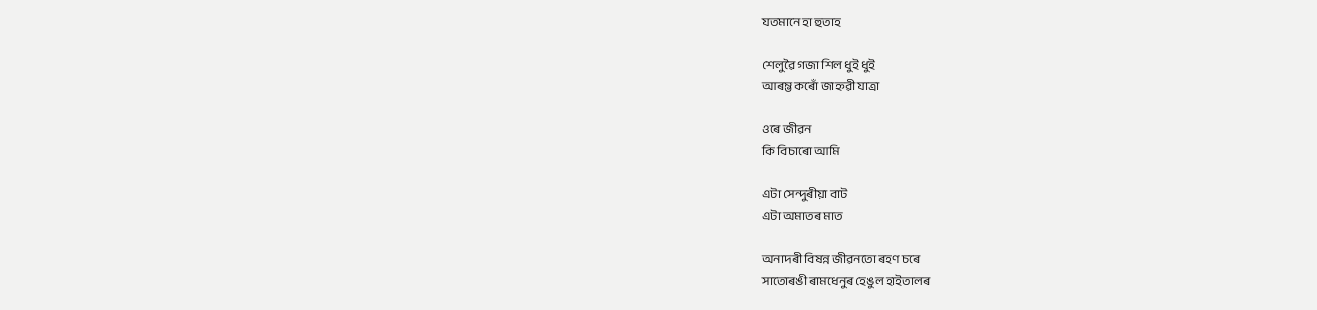যতমানে হা হুতাহ

শেলুৱৈ গজা শিল ধুই ধুই
আৰম্ভ কৰোঁ জাহ্নৱী যাত্ৰা

ওৰে জীৱন
কি বিচাৰো আমি

এটা সেন্দুৰীয়া বাট
এটা অমাতৰ মাত

অনাদৰী বিষন্ন জীৱনতো ৰহণ চৰে
সাতোৰঙী ৰামধেনুৰ হেঙুল হাইতালৰ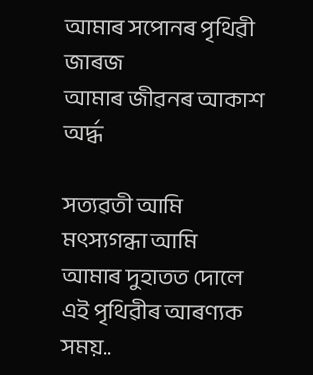আমাৰ সপোনৰ পৃথিৱী জাৰজ
আমাৰ জীৱনৰ আকাশ অৰ্দ্ধ

সত্যৱতী আমি
মৎস্যগন্ধা আমি
আমাৰ দুহাতত দোলে
এই পৃথিৱীৰ আৰণ্যক সময়..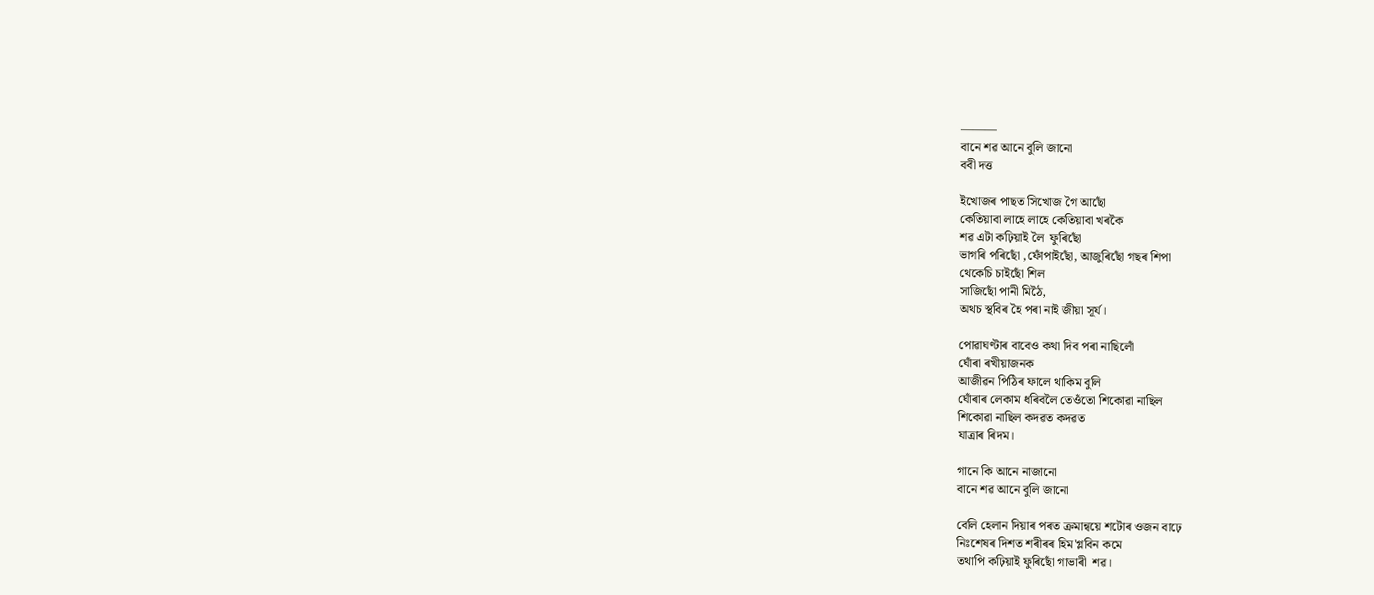———
বানে শৱ আনে বুলি জানো
ববী দত্ত

ইখোজৰ পাছত সিখোজ গৈ আছোঁ
কেতিয়াবা লাহে লাহে কেতিয়াবা খৰকৈ
শৱ এটা কঢ়িয়াই লৈ  ফুৰিছোঁ
ভাগৰি পৰিছোঁ ,ফোঁপাইছোঁ, আজুৰিছোঁ গছৰ শিপা
থেকেচি চাইছোঁ শিল
সাজিছোঁ পানী মিঠৈ,
অথচ স্থবিৰ হৈ পৰা নাই জীয়া সূৰ্য।

পোৱাঘণ্টাৰ বাবেও কথা দিব পৰা নাছিলোঁ
ঘোঁৰা ৰখীয়াজনক
আজীৱন পিঠিৰ ফালে থাকিম বুলি
ঘোঁৰাৰ লেকাম ধৰিবলৈ তেওঁতো শিকোৱা নাছিল
শিকোৱা নাছিল কদৱত কদৱত
যাত্ৰাৰ ৰিদম।

গানে কি আনে নাজানো
বানে শৱ আনে বুলি জানো

বেলি হেলান দিয়াৰ পৰত ক্ৰমান্বয়ে শটোৰ ওজন বাঢ়ে
নিঃশেষৰ দিশত শৰীৰৰ হিম'গ্লবিন কমে
তথাপি কঢ়িয়াই ফুৰিছোঁ গাভাৰী  শৱ।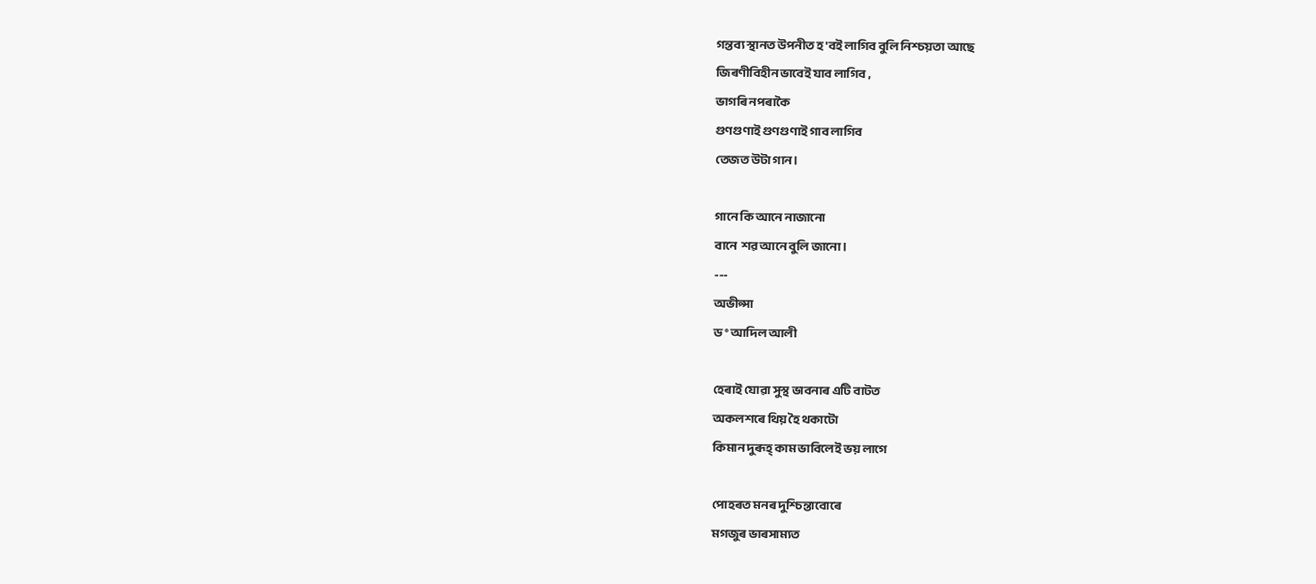গন্তব্য স্থানত উপনীত হ'বই লাগিব বুলি নিশ্চয়তা আছে
জিৰণীবিহীন ভাবেই যাব লাগিব ,
ভাগৰি নপৰাকৈ
গুণগুণাই গুণগুণাই গাব লাগিব
তেজত উটা গান।

গানে কি আনে নাজানো
বানে  শৱ আনে বুলি জানো।
---
অভীপ্সা
ড° আদিল আলী

হেৰাই যোৱা সুস্থ ভাবনাৰ এটি বাটত
অকলশৰে থিয় হৈ থকাটো
কিমান দুৰূহ্ কাম ভাবিলেই ভয় লাগে

পোহৰত মনৰ দুশ্চিন্তাবোৰে
মগজুৰ ভাৰসাম্যত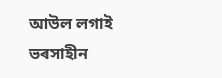আউল লগাই
ভৰসাহীন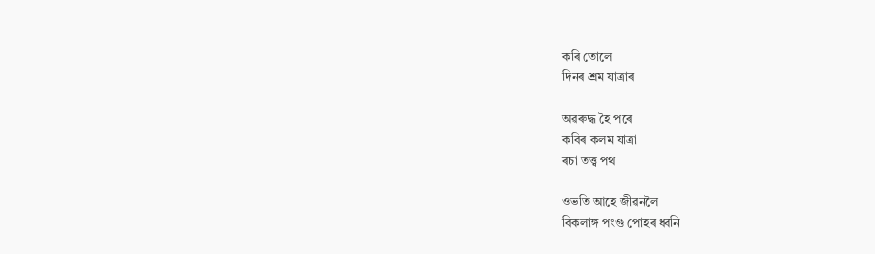কৰি তোলে
দিনৰ শ্ৰম যাত্ৰাৰ

অৱৰুদ্ধ হৈ পৰে
কবিৰ কলম যাত্ৰা
ৰচা তত্ত্ব পথ

ওভতি আহে জীৱনলৈ
বিকলাঙ্গ পংগু পোহৰ ধ্বনি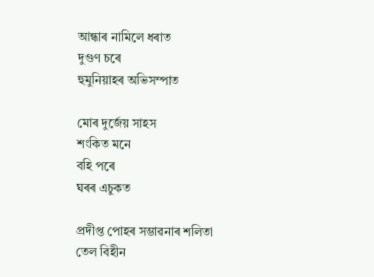আন্ধাৰ নামিলে ধৰাত
দুগুণ চৰে
হুমুনিয়াহৰ অভিসম্পাত

মোৰ দুৰ্জেয় সাহস
শংকিত মনে
বহি পৰে
ঘৰৰ এচুকত

প্ৰদীপ্ত পোহৰ সম্ভাৱনাৰ শলিতা
তেল বিহীন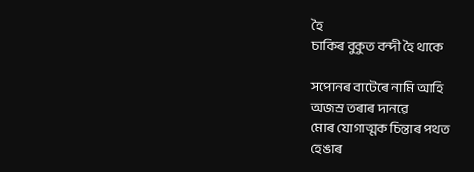হৈ
চাকিৰ বুকুত বন্দী হৈ থাকে

সপোনৰ বাটেৰে নামি আহি
অজস্র তৰাৰ দানৱে
মোৰ যোগাত্মক চিন্তাৰ পথত
হেঙাৰ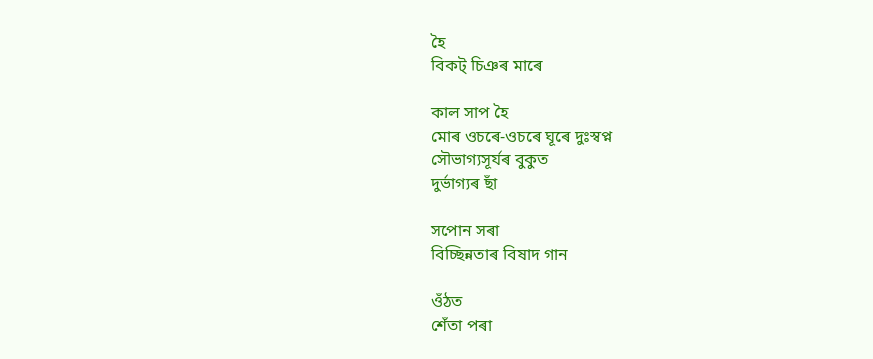হৈ
বিকট্ চিঞৰ মাৰে

কাল সাপ হৈ
মোৰ ওচৰে-ওচৰে ঘূৰে দুঃস্বপ্ন
সৌভাগ্যসূৰ্যৰ বুকুত
দুৰ্ভাগ্যৰ ছাঁ

সপোন সৰা
বিচ্ছিন্নতাৰ বিষাদ গান

ওঁঠত
শেঁতা পৰা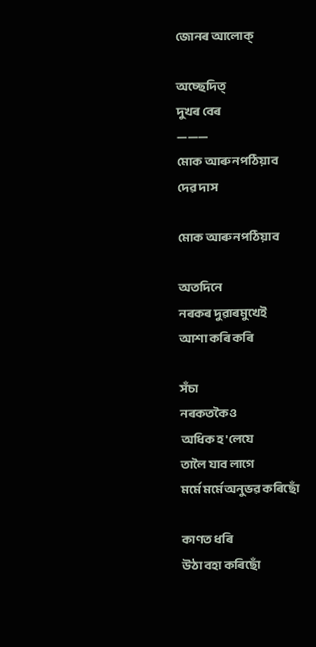জোনৰ আলোক্

অচ্ছেদিত্
দুখৰ বেৰ
———
মোক আৰু নপঠিয়াব
দেৱ দাস

মোক আৰু নপঠিয়াব

অতদিনে
নৰকৰ দুৱাৰমুখেই
আশা কৰি কৰি

সঁচা
নৰকতকৈও
অধিক হ'লেযে
তালৈ যাব লাগে
মৰ্মে মৰ্মে অনুভৱ কৰিছোঁ

কাণত ধৰি
উঠা বহা কৰিছোঁ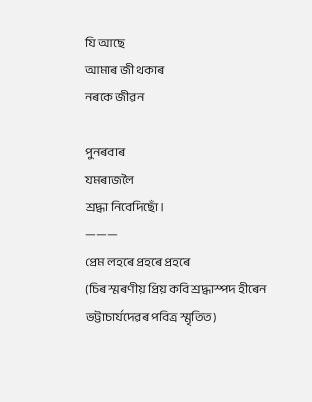যি আছে
আমাৰ জী থকাৰ
নৰকে জীৱন

পুনৰবাৰ
যমৰাজলৈ
শ্ৰদ্ধা নিবেদিছোঁ।
———
প্ৰেম লহৰে প্ৰহৰে প্ৰহৰে
(চিৰ স্মৰণীয় প্ৰিয় কবি শ্ৰদ্ধাস্পদ হীৰেন ভট্টাচাৰ্যদেৱৰ পবিত্ৰ স্মৃতিত)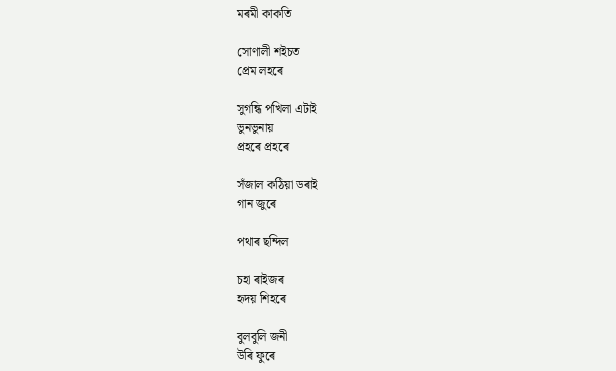মৰমী কাকতি

সোণালী শইচত
প্ৰেম লহৰে

সুগন্ধি পখিলা এটাই
ভুনভুনায়
প্ৰহৰে প্ৰহৰে

সঁজাল কঠিয়া ডৰাই
গান জুৰে

পথাৰ ছন্দিল

চহা ৰাইজৰ
হৃদয় শি‍হৰে

বুলবুলি জনী
উৰি ফুৰে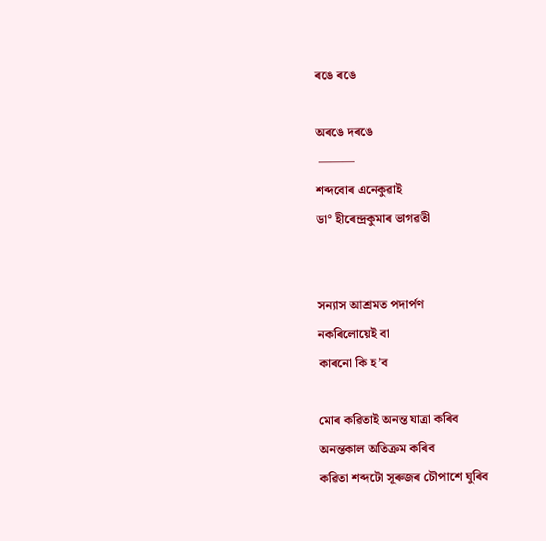ৰঙে ৰঙে

অৰঙে দৰঙে
 ———
শব্দবোৰ এনেকুৱাই
ডা° হীৰেন্দ্ৰকুমাৰ ভাগৱতী


সন্যাস আশ্ৰমত পদাৰ্পণ
নকৰিলোয়েই বা
কাৰনো কি হ’ব

মোৰ কৱিতাই অনন্ত যাত্ৰা কৰিব
অনন্তকাল অতিক্ৰম কৰিব
কৱিতা শব্দটো সূৰুজৰ চৌপাশে ঘুৰিব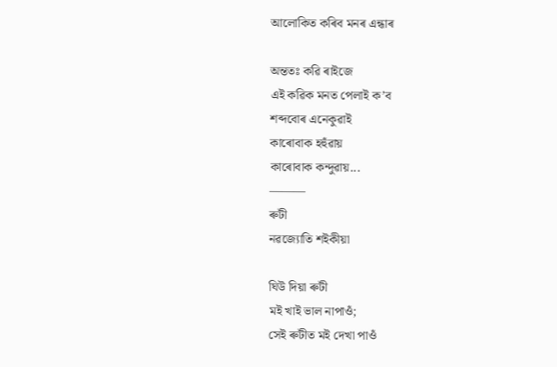আলোকিত কৰিব মনৰ এন্ধাৰ

অন্ততঃ কৱি ৰাইজে
এই কৱিক মনত পেলাই ক’ব
শব্দবোৰ এনেকুৱাই
কাৰোবাক হহুঁৱায়
কাৰোবাক কন্দুৱায়...
———
ৰুটী
নৱজ্যোতি শইকীয়া

ঘিউ দিয়া ৰুটী
মই খাই ভাল নাপাওঁ;
সেই ৰুটীত মই দেখা পাওঁ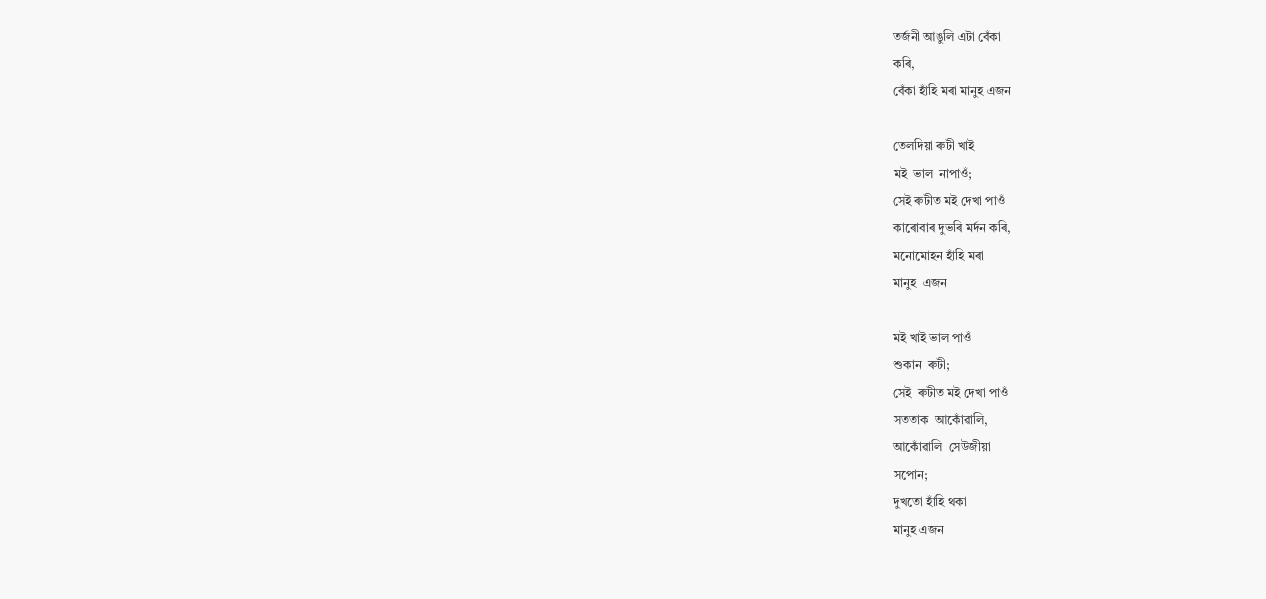তৰ্জনী আঙুলি এটা বেঁকা
কৰি,
বেঁকা হাঁহি মৰা মানুহ এজন

তেলদিয়া ৰুটী খাই
মই  ভাল  নাপাওঁ;
সেই ৰুটীত মই দেখা পাওঁ
কাৰোবাৰ দুভৰি মৰ্দন কৰি,
মনোমোহন হাঁহি মৰা
মানুহ  এজন

মই খাই ভাল পাওঁ
শুকান  ৰুটী;
সেই  ৰুটীত মই দেখা পাওঁ
সততাক  আকোঁৱালি,
আকোঁৱালি  সেউজীয়া
সপোন;
দুখতো হাঁহি থকা
মানুহ এজন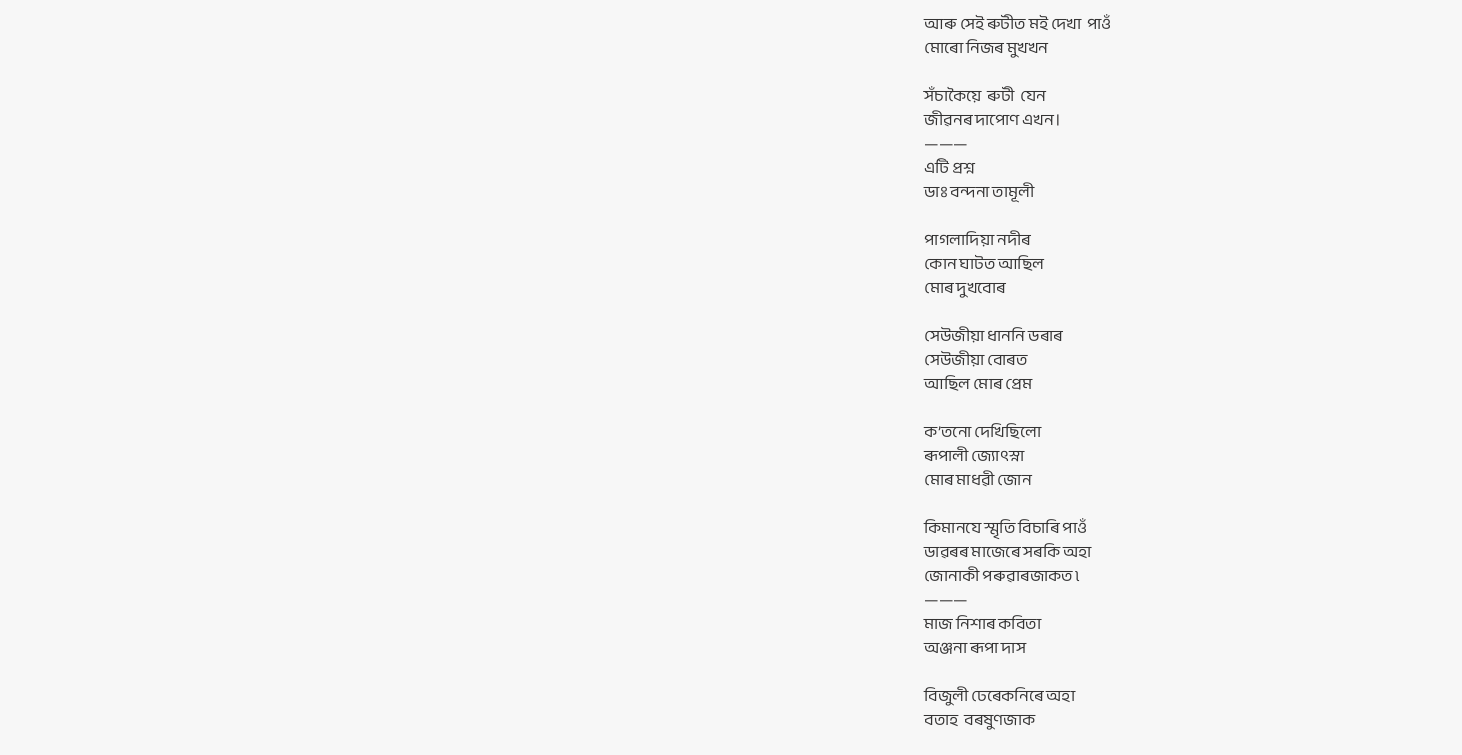আৰু সেই ৰুটীত মই দেখা  পাওঁ
মোৰো নিজৰ মুখখন

সঁচাকৈয়ে  ৰুটী  যেন
জীৱনৰ দাপোণ এখন।
———
এটি প্ৰশ্ন
ডাঃ বন্দনা তামূলী

পাগলাদিয়া নদীৰ
কোন ঘাটত আছিল
মোৰ দুখবোৰ

সেউজীয়া ধাননি ডৰাৰ
সেউজীয়া বোৰত
আছিল মোৰ প্ৰেম

ক’তনো দেখিছিলো
ৰূপালী জ্যোৎস্না
মোৰ মাধৱী জোন

কিমানযে স্মৃতি বিচাৰি পাওঁ
ডাৱৰৰ মাজেৰে সৰকি অহা
জোনাকী পৰুৱাৰজাকত ৷
———
মাজ নিশাৰ কবিতা
অঞ্জনা ৰূপা দাস

বিজুলী ঢেৰেকনিৰে অহা
বতাহ  বৰষুণজাক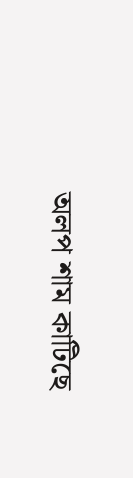অলপ শাম কাটিছে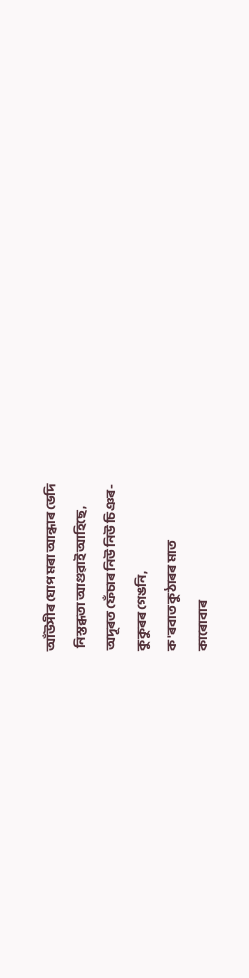আঁউসীৰ ঘোপ মৰা আন্ধাৰ ভেদি
 নিস্তব্ধতা আগুৱাই আহিছে,
অদূৰত ফেঁচাৰ নিউ নিউ চিঞৰ-
কুকুৰৰ গেঙনি,
ক'ৰবাত কুঠাৰৰ মাত
কাৰোবাৰ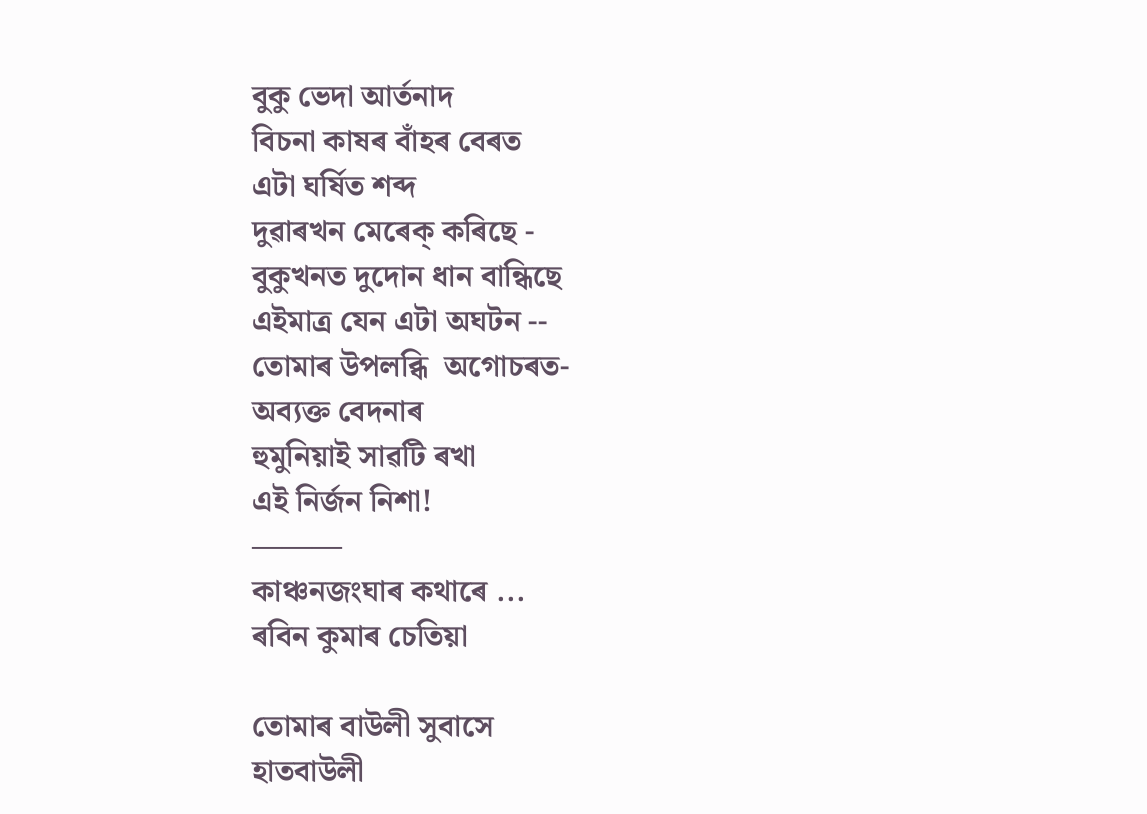বুকু ভেদা আৰ্তনাদ
বিচনা কাষৰ বাঁহৰ বেৰত
এটা ঘৰ্ষিত শব্দ
দুৱাৰখন মেৰেক্ কৰিছে -
বুকুখনত দুদোন ধান বান্ধিছে
এইমাত্ৰ যেন এটা অঘটন --
তোমাৰ উপলব্ধি  অগোচৰত-
অব্যক্ত বেদনাৰ
হুমুনিয়াই সাৱটি ৰখা
এই নিৰ্জন নিশা!
———
কাঞ্চনজংঘাৰ কথাৰে ...
ৰবিন কুমাৰ চেতিয়া

তোমাৰ বাউলী সুবাসে
হাতবাউলী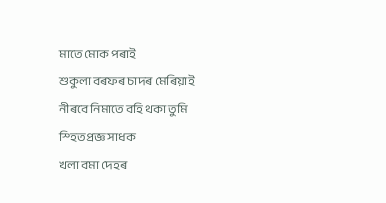মাতে মোক পৰাই
শুকুলা বৰফৰ চাদৰ মেৰিয়াই
নীৰবে নিমাতে বহি থকা তুমি
স্হিতপ্ৰজ্ঞ সাধক
খলা বমা দেহৰ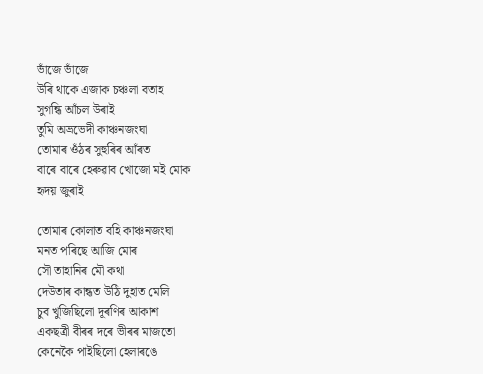ভাঁজে ভাঁজে
উৰি থাকে এজাক চঞ্চলা বতাহ
সুগন্ধি আঁচল উৰাই
তুমি অভ্ৰভেদী কাঞ্চনজংঘা
তোমাৰ ওঁঠৰ সুহুৰিৰ আঁৰত
বাৰে বাৰে হেৰুৱাব খোজো মই মোক
হৃদয় জুৰাই

তোমাৰ কোলাত বহি কাঞ্চনজংঘা
মনত পৰিছে আজি মোৰ
সৌ তাহানিৰ মৌ কথা
দেউতাৰ কান্ধত উঠি দুহাত মেলি
চুব খুজিছিলো দূৰণিৰ আকাশ
একছত্ৰী বীৰৰ দৰে ভীৰৰ মাজতো
কেনেকৈ পাইছিলো হেলাৰঙে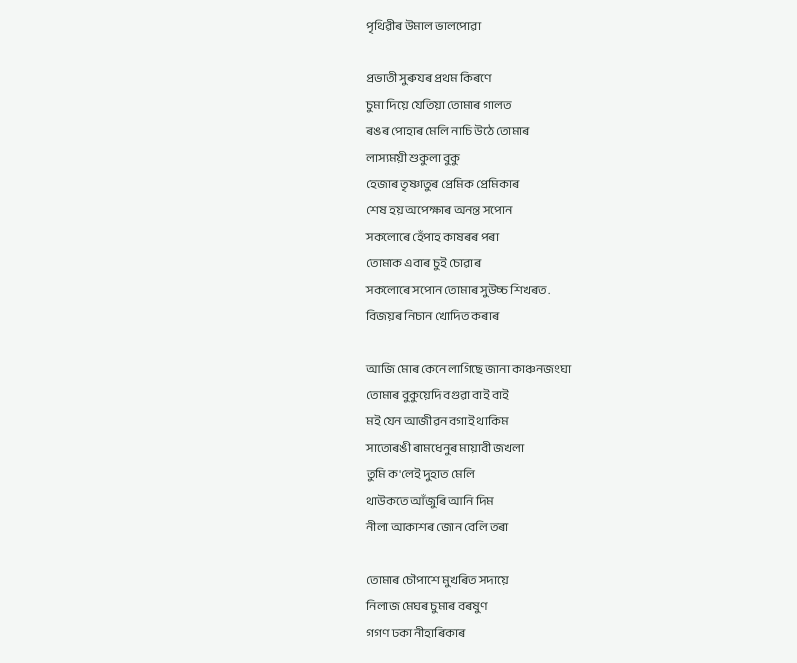পৃথিৱীৰ উমাল ভালপোৱা

প্ৰভাতী সুৰুযৰ প্ৰথম কিৰণে
চুমা দিয়ে যেতিয়া তোমাৰ গালত
ৰঙৰ পোহাৰ মেলি নাচি উঠে তোমাৰ
লাস্যময়ী শুকুলা বুকু
হেজাৰ তৃষ্ণাতুৰ প্ৰেমিক প্ৰেমিকাৰ
শেষ হয় অপেক্ষাৰ অনন্ত সপোন
সকলোৰে হেঁপাহ কাষৰৰ পৰা
তোমাক এবাৰ চুই চোৱাৰ
সকলোৰে সপোন তোমাৰ সুউচ্চ শিখৰত .
বিজয়ৰ নিচান খোদিত কৰাৰ

আজি মোৰ কেনে লাগিছে জানা কাঞ্চনজংঘা
তোমাৰ বুকুয়েদি বগুৱা বাই বাই
মই যেন আজীৱন বগাই থাকিম
সাতোৰঙী ৰামধেনুৰ মায়াবী জখলা
তুমি ক'লেই দুহাত মেলি
থাউকতে আঁজুৰি আনি দিম
নীলা আকাশৰ জোন বেলি তৰা

তোমাৰ চৌপাশে মুখৰিত সদায়ে
নিলাজ মেঘৰ চুমাৰ বৰষুণ
গগণ ঢকা নীহাৰিকাৰ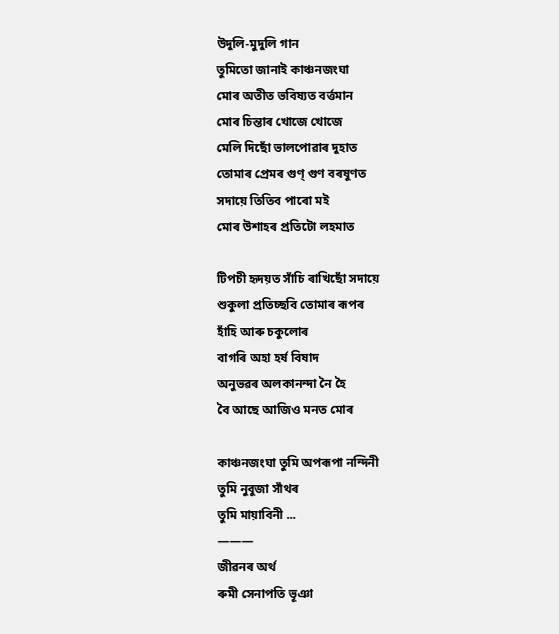উদুলি-মুদুলি গান
তুমিতো জানাই কাঞ্চনজংঘা
মোৰ অতীত ভবিষ্যত বৰ্ত্তমান
মোৰ চিন্তাৰ খোজে খোজে
মেলি দিছোঁ ভালপোৱাৰ দুহাত
তোমাৰ প্ৰেমৰ গুণ্ গুণ বৰষুণত
সদায়ে তিতিব পাৰো মই
মোৰ উশাহৰ প্ৰতিটো লহমাত

টিপচী হৃদয়ত সাঁচি ৰাখিছোঁ সদায়ে
শুকুলা প্ৰতিচ্ছবি তোমাৰ ৰূপৰ
হাঁহি আৰু চকুলোৰ
বাগৰি অহা হৰ্ষ বিষাদ
অনুভৱৰ অলকানন্দা নৈ হৈ
বৈ আছে আজিও মনত মোৰ

কাঞ্চনজংঘা তুমি অপৰূপা নন্দিনী
তুমি নুবুজা সাঁথৰ
তুমি মায়াবিনী ...
———
জীৱনৰ অৰ্থ
ৰুমী সেনাপতি ভূঞা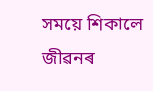সময়ে শিকালে জীৱনৰ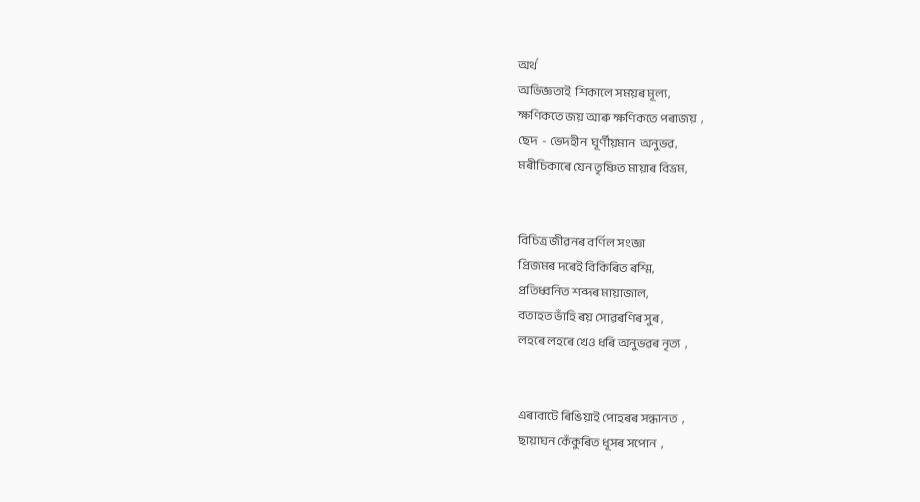অৰ্থ
অভিজ্ঞতাই  শিকালে সময়ৰ মূল্য,
ক্ষণিকতে জয় আৰু ক্ষণিকতে পৰাজয়  ,
ছেদ  - ভেদহীন  ঘূৰ্ণীয়মান  অনুভৱ,
মৰীচিকাৰে যেন তৃষ্ণিত মায়াৰ বিভ্ৰম,


বিচিত্ৰ জীৱনৰ বৰ্ণিল সংজ্ঞা
প্ৰিজমৰ দৰেই বিকিৰিত ৰশ্মি,
প্ৰতিধ্বনিত শব্দৰ মায়াজাল,
বতাহত ভাঁহি ৰয় সোৱৰণিৰ সুৰ ,
লহৰে লহৰে খেও ধৰি অনুভৱৰ নৃত্য  ,


এৰাবাটে ৰিঙিয়াই পোহৰৰ সন্ধানত  ,
ছায়াঘন কেঁকুৰিত ধূসৰ সপোন  ,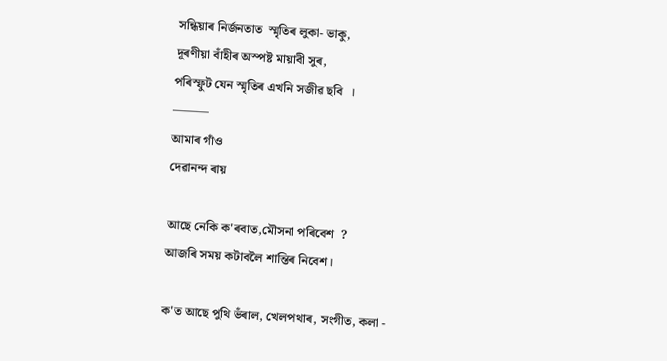সন্ধিয়াৰ নিৰ্জনতাত  স্মৃতিৰ লুকা- ভাকু,
দূৰণীয়া বাঁহীৰ অস্পষ্ট মায়াবী সুৰ,
পৰিস্ফুট যেন স্মৃতিৰ এখনি সজীৱ ছবি  ।
———
আমাৰ গাঁও
দেৱানন্দ ৰায়

আছে নেকি ক'ৰবাত,মৌসনা পৰিবেশ  ?
আজৰি সময় কটাবলৈ শান্তিৰ নিবেশ।

ক'ত আছে পুথি ভঁৰাল, খেলপথাৰ, সংগীত, কলা -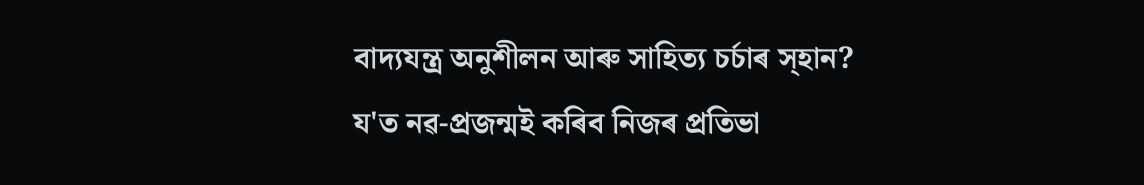বাদ্যযন্ত্র অনুশীলন আৰু সাহিত্য চর্চাৰ স্হান?
য'ত নৱ-প্ৰজন্মই কৰিব নিজৰ প্ৰতিভা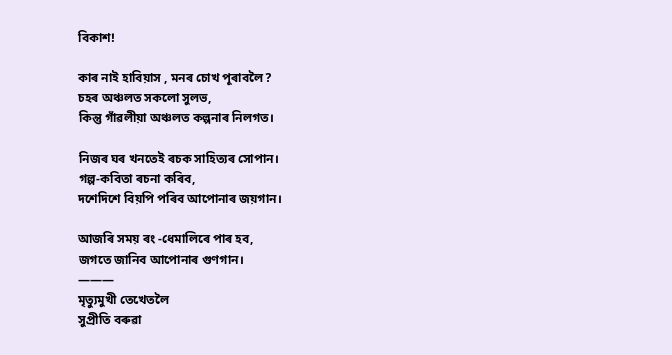বিকাশ!

কাৰ নাই হাবিয়াস , মনৰ চোখ পূৰাবলৈ?
চহৰ অঞ্চলত সকলো সুলভ,
কিন্তু গাঁৱলীয়া অঞ্চলত কল্পনাৰ নিলগত।

নিজৰ ঘৰ খনতেই ৰচক সাহিত্যৰ সোপান।
গল্প-কবিতা ৰচনা কৰিব,
দশেদিশে বিয়পি পৰিব আপোনাৰ জয়গান।

আজৰি সময় ৰং -ধেমালিৰে পাৰ হব,
জগতে জানিব আপোনাৰ গুণগান।
———
মৃত্যুমুখী তেখেতলৈ
সুপ্ৰীতি বৰুৱা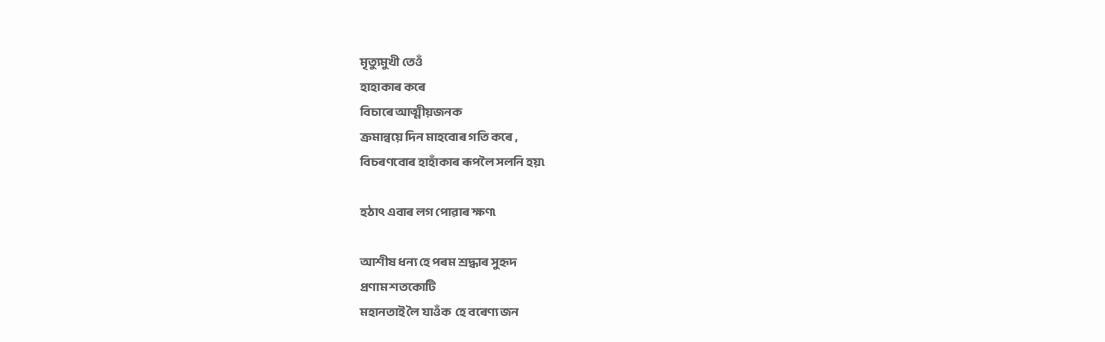মৃত্যুমুখী তেওঁ
হাহাকাৰ কৰে
বিচাৰে আত্মীয়জনক
ক্ৰমান্বয়ে দিন মাহবোৰ গতি কৰে ,
বিচৰণবোৰ হাহাঁকাৰ ৰূপলৈ সলনি হয়৷

হঠাৎ এবাৰ লগ পোৱাৰ ক্ষণ৷

আশীষ ধন্য হে পৰম শ্ৰদ্ধাৰ সুহৃদ
প্ৰণাম শতকোটি
মহানতাই লৈ যাওঁক  হে বৰেণ্য জন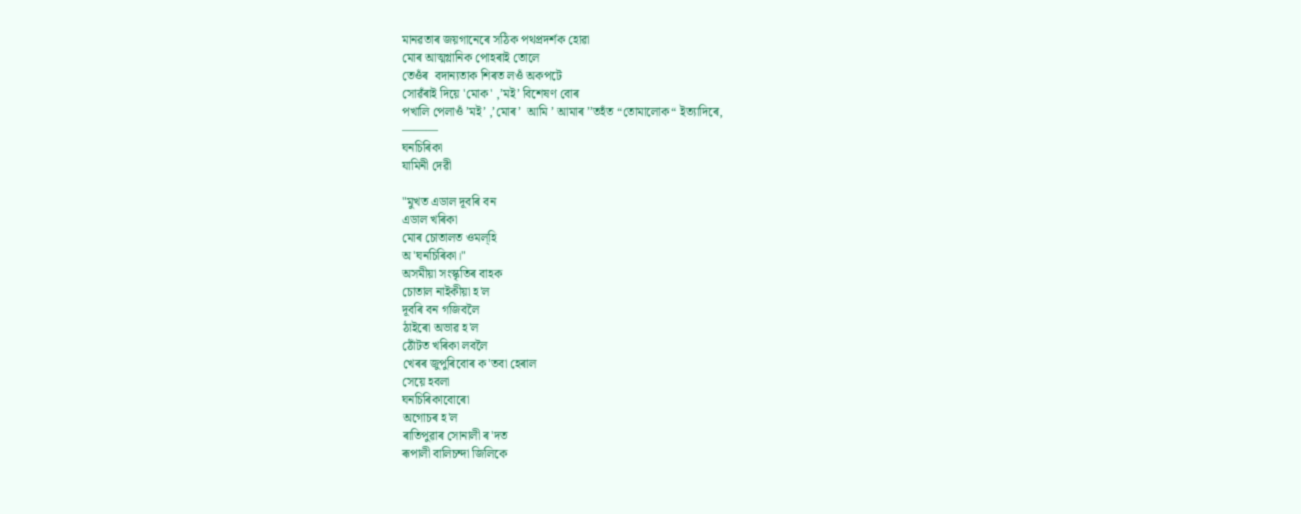মানৱতাৰ জয়গানেৰে সঠিক পথপ্ৰদৰ্শক হোৱা
মোৰ আত্মগ্লানিক পোহৰাই তোলে
তেওঁৰ  বদান্যতাক শিৰত লওঁ অকপটে
সোৱঁৰাই দিয়ে 'মোক' ,’মই’ বিশেষণ বোৰ
পখালি পেলাওঁ ’মই’ ,’মোৰ’  আমি ’ আমাৰ ’’তহঁত “তোমালোক“ ইত্যাদিৰে,
———
ঘনচিৰিকা
যামিনী দেৱী

"মুখত এডাল দূবৰি বন
এডাল খৰিকা
মোৰ চোতালত ওমল্‌হি
অ'ঘনচিৰিকা।"
অসমীয়া সংস্কৃতিৰ বাহক
চোতাল নাইকীয়া হ'ল
দূবৰি বন গজিবলৈ
ঠাইৰো অভাৱ হ'ল
ঠোঁটত খৰিকা লবলৈ
খেৰৰ জুপুৰিবোৰ ক'তবা হেৰাল
সেয়ে হবলা
ঘনচিৰিকাবোৰো
অগোচৰ হ'ল
ৰাতিপুৱাৰ সোনালী ৰ'দত
ৰূপালী বালিচন্দা জিলিকে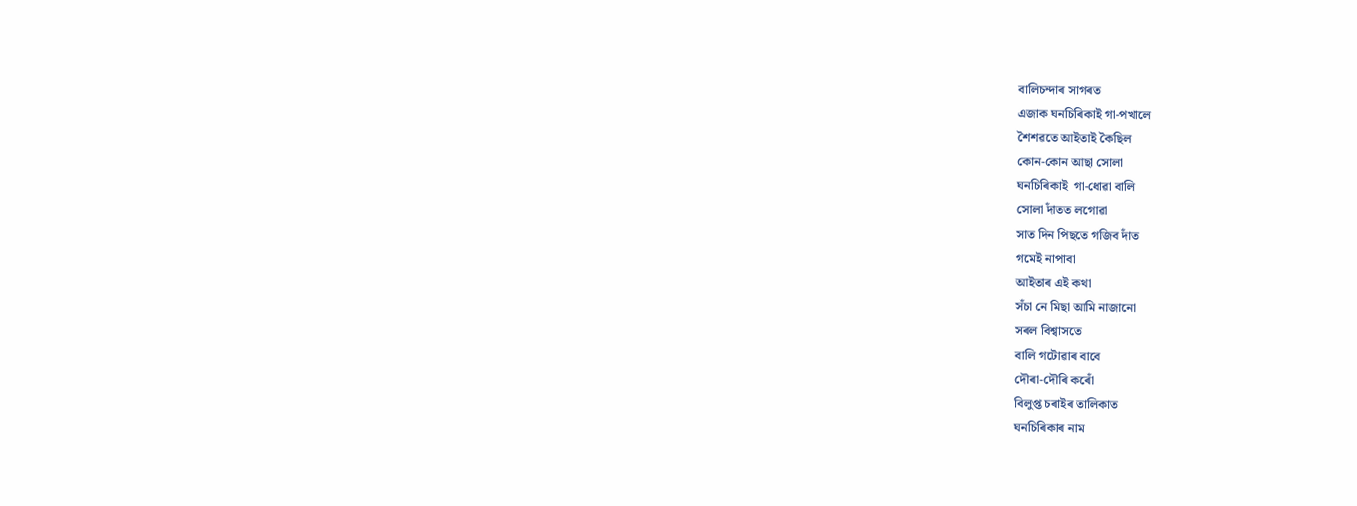বালিচন্দাৰ সাগৰত
এজাক ঘনচিৰিকাই গা-পখালে
শৈশৱতে আইতাই কৈছিল
কোন-কোন আছা সোলা
ঘনচিৰিকাই  গা-ধোৱা বালি
সোলা দাঁতত লগোৱা
সাত দিন পিছতে গজিব দাঁত
গমেই নাপাবা
আইতাৰ এই কথা
সঁচা নে মিছা আমি নাজানো
সৰল বিশ্বাসতে
বালি গটোৱাৰ বাবে
দৌৰা-দৌৰি কৰোঁ
বিলুপ্ত চৰাইৰ তালিকাত
ঘনচিৰিকাৰ নাম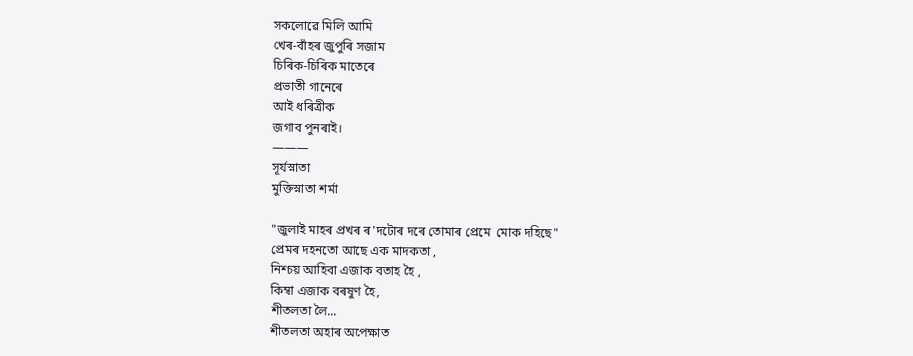সকলোৱে মিলি আমি
খেৰ-বাঁহৰ জুপুৰি সজাম
চিৰিক-চিৰিক মাতেৰে
প্ৰভাতী গানেৰে
আই ধৰিত্ৰীক
জগাব পুনৰাই।
———
সূৰ্যস্নাতা
মুক্তিস্নাতা শৰ্মা

"জুলাই মাহৰ প্ৰখৰ ৰ'দটোৰ দৰে তোমাৰ প্ৰেমে  মোক দহিছে"
প্ৰেমৰ দহনতো আছে এক মাদকতা ,
নিশ্চয় আহিবা এজাক বতাহ হৈ ,
কিম্বা এজাক বৰষুণ হৈ,
শীতলতা লৈ...
শীতলতা অহাৰ অপেক্ষাত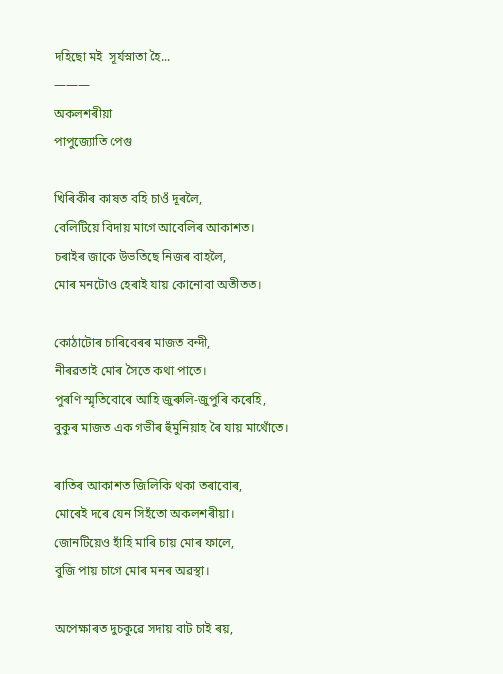দহিছো মই  সূৰ্যস্নাতা হৈ...
———
অকলশৰীয়া
পাপুজ্যোতি পেগু

খিৰিকীৰ কাষত বহি চাওঁ দূৰলৈ,
বেলিটিয়ে বিদায় মাগে আবেলিৰ আকাশত।
চৰাইৰ জাকে উভতিছে নিজৰ বাহলৈ,
মোৰ মনটোও হেৰাই যায় কোনোবা অতীতত।

কোঠাটোৰ চাৰিবেৰৰ মাজত বন্দী,
নীৰৱতাই মোৰ সৈতে কথা পাতে।
পুৰণি স্মৃতিবোৰে আহি জুৰুলি-জুপুৰি কৰেহি,
বুকুৰ মাজত এক গভীৰ হুঁমুনিয়াহ ৰৈ যায় মাথোঁতে।

ৰাতিৰ আকাশত জিলিকি থকা তৰাবোৰ,
মোৰেই দৰে যেন সিহঁতো অকলশৰীয়া।
জোনটিয়েও হাঁহি মাৰি চায় মোৰ ফালে,
বুজি পায় চাগে মোৰ মনৰ অৱস্থা।

অপেক্ষাৰত দুচকুৱে সদায় বাট চাই ৰয়,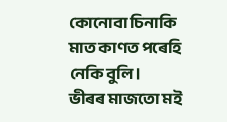কোনোবা চিনাকি মাত কাণত পৰেহি নেকি বুলি।
ভীৰৰ মাজতো মই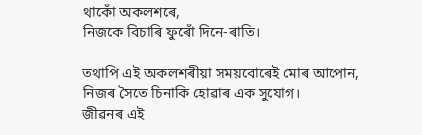থাকোঁ অকলশৰে,
নিজকে বিচাৰি ফুৰোঁ দিনে-ৰাতি।

তথাপি এই অকলশৰীয়া সময়বোৰেই মোৰ আপোন,
নিজৰ সৈতে চিনাকি হোৱাৰ এক সুযোগ।
জীৱনৰ এই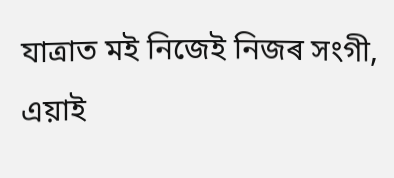যাত্ৰাত মই নিজেই নিজৰ সংগী,
এয়াই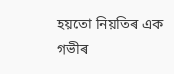হয়তো নিয়তিৰ এক গভীৰ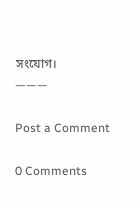সংযোগ।
———

Post a Comment

0 Comments